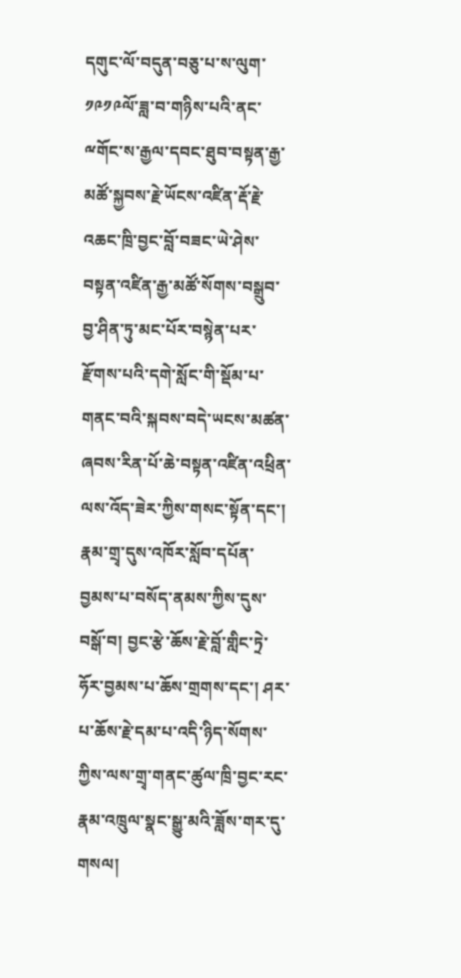དགུང་ལོ་བདུན་བཅུ་པ་ས་ལུག་༡༩༡༩ལོ་ཟླ་བ་གཉིས་པའི་ནང་ྋགོང་ས་རྒྱལ་དབང་ཐུབ་བསྟན་རྒྱ་མཚོ་སྐྱབས་རྗེ་ཡོངས་འཛིན་རྡོ་རྗེ་འཆང་ཁྲི་བྱང་བློ་བཟང་ཡེ་ཤེས་བསྟན་འཛིན་རྒྱ་མཚོ་སོགས་བསྒྲུབ་བྱ་ཤིན་ཏུ་མང་པོར་བསྙེན་པར་རྫོགས་པའི་དགེ་སློང་གི་སྡོམ་པ་གནང་བའི་སྐབས་བདེ་ཡངས་མཚན་ཞབས་རིན་པོ་ཆེ་བསྟན་འཛིན་འཕྲིན་ལས་འོད་ཟེར་ཀྱིས་གསང་སྟོན་དང་། རྣམ་གྲྭ་དུས་འཁོར་སློབ་དཔོན་བྱམས་པ་བསོད་ནམས་ཀྱིས་དུས་བསྒོ་བ། བྱང་རྩེ་ཆོས་རྗེ་བློ་གླིང་ཏྲེ་ཧོར་བྱམས་པ་ཆོས་གྲགས་དང་། ཤར་པ་ཆོས་རྗེ་དམ་པ་འདི་ཉིད་སོགས་ཀྱིས་ལས་གྲྭ་གནང་ཚུལ་ཁྲི་བྱང་རང་རྣམ་འཁྲུལ་སྣང་སྒྱུ་མའི་ཟློས་གར་དུ་གསལ།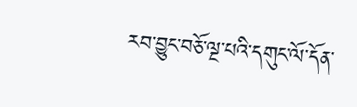རབ་བྱུང་བཅོ་ལྔ་པའི་དགུང་ལོ་དོན་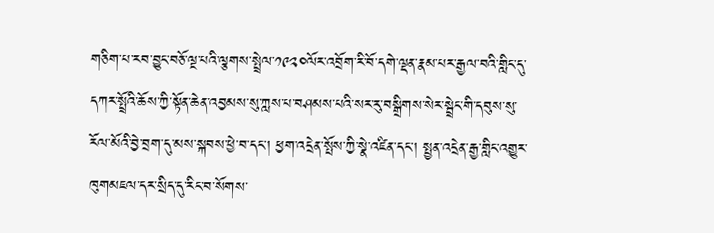གཅིག་པ་རབ་བྱུང་བཅོ་ལྔ་པའི་ལྕགས་སྤྲེལ་༡༩༢༠ལོར་འབྲོག་རི་བོ་དགེ་ལྡན་རྣམ་པར་རྒྱལ་བའི་གླིང་དུ་དཀར་སྤྲོའི་ཆོས་ཀྱི་སྟོན་ཆེན་འབྱམས་སུ་ཀླས་པ་བཤམས་པའི་སར་རུ་བསྒྲིགས་སེར་སྦྲེང་གི་དབུས་སུ་རོལ་མོའི་བྱེ་བྲག་དུ་མས་སྐབས་ཕྱེ་བ་དང་། ཕྱག་འདྲེན་སྤོས་ཀྱི་སྣེ་འཛིན་དང་། སྤྱན་འདྲེན་རྒྱ་གླིང་འགྱུར་ཁུགམཇལ་དར་སྲིད་དུ་རིང་བ་སོགས་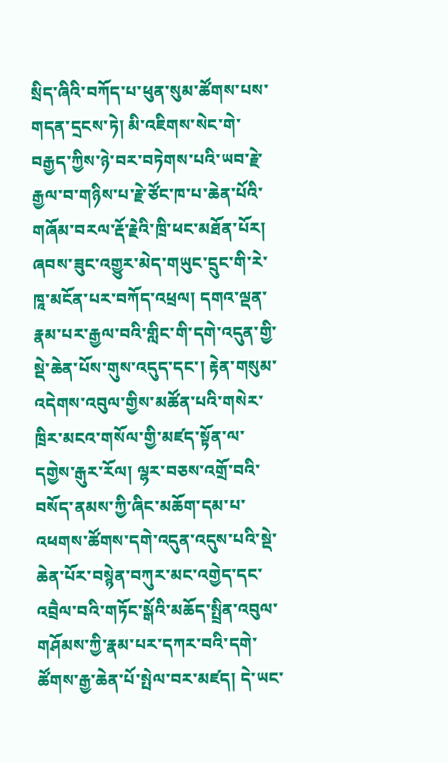སྲིད་ཞིའི་བཀོད་པ་ཕུན་སུམ་ཚོགས་པས་གདན་དྲངས་ཏེ། མི་འཇིགས་སེང་གེ་བརྒྱད་ཀྱིས་ཉེ་བར་བཏེགས་པའི་ཡབ་རྗེ་རྒྱལ་བ་གཉིས་པ་རྗེ་ཙོང་ཁ་པ་ཆེན་པོའི་གཞོམ་བརལ་རྡོ་རྗེའི་ཁྲི་ཕང་མཐོན་པོར། ཞབས་ཟུང་འགྱུར་མེད་གཡུང་དྲུང་གི་རེ་ཁཱ་མངོན་པར་བཀོད་འཕྲལ། དགའ་ལྡན་རྣམ་པར་རྒྱལ་བའི་གླིང་གི་དགེ་འདུན་གྱི་སྡེ་ཆེན་པོས་གུས་འདུད་དང་། རྟེན་གསུམ་འདེགས་འབུལ་གྱིས་མཚོན་པའི་གསེར་ཁྲིར་མངའ་གསོལ་གྱི་མཛད་སྟོན་ལ་དགྱེས་རྒུར་རོལ། ལྷར་བཅས་འགྲོ་བའི་བསོད་ནམས་ཀྱི་ཞིང་མཆོག་དམ་པ་འཕགས་ཚོགས་དགེ་འདུན་འདུས་པའི་སྡེ་ཆེན་པོར་བསྙེན་བཀུར་མང་འགྱེད་དང་འབྲཻལ་བའི་གཏོང་སྒོའི་མཆོད་སྤྲིན་འབུལ་གཤོམས་ཀྱི་རྣམ་པར་དཀར་བའི་དགེ་ཚོགས་རྒྱ་ཆེན་པོ་སྤེལ་བར་མཛད། དེ་ཡང་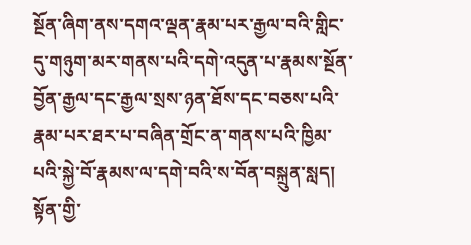སྔོན་ཞིག་ནས་དགའ་ལྡན་རྣམ་པར་རྒྱལ་བའི་གླིང་དུ་གཉུག་མར་གནས་པའི་དགེ་འདུན་པ་རྣམས་སྔོན་བྱོན་རྒྱལ་དང་རྒྱལ་སྲས་ཉན་ཐོས་དང་བཅས་པའི་རྣམ་པར་ཐར་པ་བཞིན་གྲོང་ན་གནས་པའི་ཁྱིམ་པའི་སྐྱེ་བོ་རྣམས་ལ་དགེ་བའི་ས་བོན་བསྐྲུན་སླད། སྟོན་གྱི་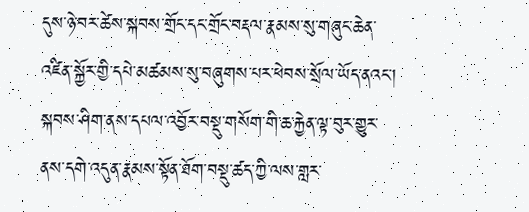དུས་ཉེ་བར་ཚེས་སྐབས་གྲོང་དང་གྲོང་བརྡལ་རྣམས་སུ་གཞུང་ཆེན་འཛིན་སྐྱོར་གྱི་དཔེ་མཚམས་སུ་བཞུགས་པར་ཕེབས་སྲོལ་ཡོད་ནའང་། སྐབས་ཤིག་ནས་དཔལ་འབྱོར་བསྡུ་གསོག་གི་ཆ་རྐྱེན་ལྟ་བུར་གྱུར་ནས་དགེ་འདུན་རྣམས་སྟོན་ཐོག་བསྡུ་ཚད་ཀྱི་ལས་གླར་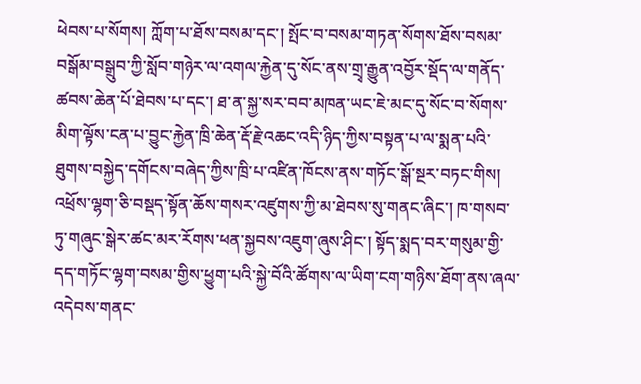ཕེབས་པ་སོགས། ཀློག་པ་ཐོས་བསམ་དང་། སྤོང་བ་བསམ་གཏན་སོགས་ཐོས་བསམ་བསྒོམ་བསྒྲུབ་ཀྱི་སློབ་གཉེར་ལ་འགལ་རྐྱེན་དུ་སོང་ནས་གྲྭ་རྒྱུན་འབྱོར་སྡོད་ལ་གནོད་ཚབས་ཆེན་པོ་ཐེབས་པ་དང་། ཐ་ན་སྐྱ་སར་བབ་མཁན་ཡང་ཇེ་མང་དུ་སོང་བ་སོགས་མིག་ལྟོས་ངན་པ་བྱུང་རྐྱེན་ཁྲི་ཆེན་རྡོ་རྗེ་འཆང་འདི་ཉིད་ཀྱིས་བསྟན་པ་ལ་སྨན་པའི་ཐུགས་བསྐྱེད་དགོངས་བཞེད་ཀྱིས་ཁྲི་པ་འཛིན་ཁོངས་ནས་གཏོང་སྒོ་སྔར་བཏང་གིས། འཕྲོས་ལྷག་ཅི་བསྡད་སྟོན་ཆོས་གསར་འཛུགས་ཀྱི་མ་ཐེབས་སུ་གནང་ཞིང་། ཁ་གསབ་ཏུ་གཞུང་སྒེར་ཚང་མར་རོགས་ཕན་སྐྱབས་འཇུག་ཞུས་ཤིང་། སྟོད་སྨད་བར་གསུམ་གྱི་དད་གཏོང་ལྷག་བསམ་གྱིས་ཕྱུག་པའི་སྐྱེ་བོའི་ཚོགས་ལ་ཡིག་ངག་གཉིས་ཐོག་ནས་ཞལ་འདེབས་གནང་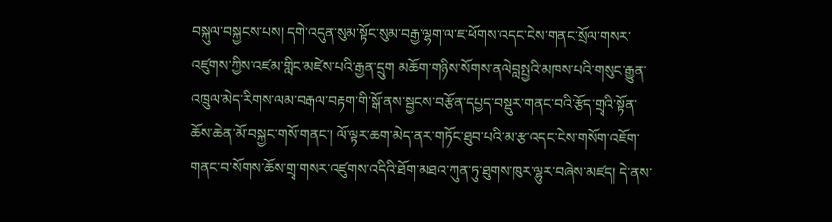བསྐུལ་བསྐྱངས་པས། དགེ་འདུན་སུམ་སྟོང་སུམ་བརྒྱ་ལྷག་ལ་ཇ་ཕོགས་འདང་ངེས་གནང་སྲོལ་གསར་འཛུགས་ཀྱིས་འཛམ་གླིང་མཛེས་པའི་རྒྱན་དྲུག མཆོག་གཉིས་སོགས་ནལེབླསྤྱའི་མཁས་པའི་གསུང་རྒྱུན་འཁྲུལ་མེད་རིགས་ལམ་བརྒལ་བརྟག་གི་སྒོ་ནས་སྦྱངས་བརྩོན་དཔྱད་བསྡུར་གནང་བའི་རྩོད་གྲྭའི་སྟོན་ཆོས་ཆེན་མོ་བསྐྱང་གསོ་གནང་། ལོ་ལྟར་ཆག་མེད་ནར་གཏོང་ཐུབ་པའི་མ་རྩ་འདང་ངེས་གསོག་འཇོག་གནང་བ་སོགས་ཆོས་གྲྭ་གསར་འཛུགས་འདིའི་ཐོག་མཐའ་ཀུན་ཏུ་ཐུགས་ཁུར་ལྷུར་བཞེས་མཛད། དེ་ནས་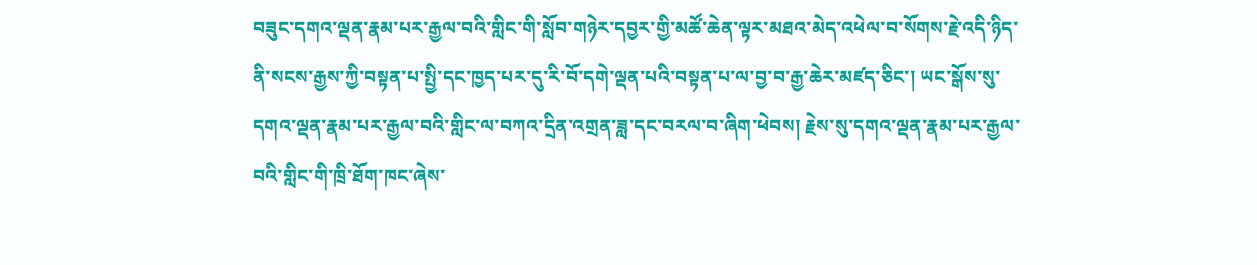བཟུང་དགའ་ལྡན་རྣམ་པར་རྒྱལ་བའི་གླིང་གི་སློབ་གཉེར་དབྱར་གྱི་མཚོ་ཆེན་ལྟར་མཐའ་མེད་འཕེལ་བ་སོགས་རྗེ་འདི་ཉིད་ནི་སངས་རྒྱས་ཀྱི་བསྟན་པ་སྤྱི་དང་ཁྱད་པར་དུ་རི་བོ་དགེ་ལྡན་པའི་བསྟན་པ་ལ་བྱ་བ་རྒྱ་ཆེར་མཛད་ཅིང་། ཡང་སྒོས་སུ་དགའ་ལྡན་རྣམ་པར་རྒྱལ་བའི་གླིང་ལ་བཀའ་དྲིན་འགྲན་ཟླ་དང་བརལ་བ་ཞིག་ཕེབས། རྗེས་སུ་དགའ་ལྡན་རྣམ་པར་རྒྱལ་བའི་གླིང་གི་ཁྲི་ཐོག་ཁང་ཞེས་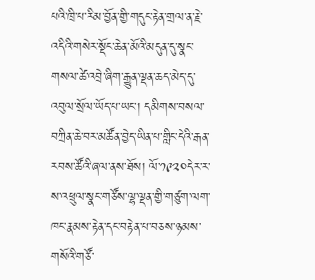པའི་ཁྲི་པ་རིམ་བྱོན་གྱི་གདུང་རྟེན་གྲལ་ན་རྗེ་འདིའི་གསེར་སྡོང་ཆེན་མོའི་མདུན་དུ་སྣང་གསལ་ཚེ་འབྲེ་ཞིག་རྒྱུན་ལྡན་ཆད་མེད་དུ་འབུལ་སྲོལ་ཡོད་པ་ཡང་། དམིགས་བསལ་བཀྲིན་ཆེ་བར་མཚོན་བྱེད་ཡིན་པ་གླིང་དེའི་རྒན་རབས་ཚོའི་ཞལ་ནས་ཐོས། ལོ་༡༩༢༠དེར་ར་ས་འཕྲུལ་སྣང་གཙོས་ལྷ་ལྡན་གྱི་གཙུག་ལག་ཁང་རྣམས་རྟེན་དང་བརྟེན་པ་བཅས་ཉམས་གསོའི་གཙོ་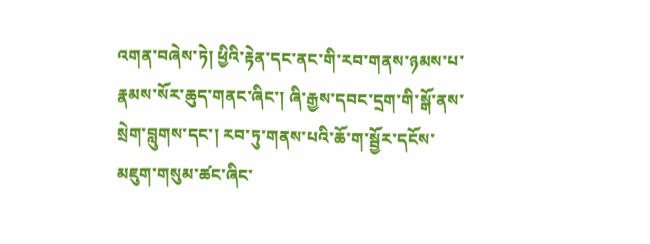འགན་བཞེས་ཏེ། ཕྱིའི་རྟེན་དང་ནང་གི་རབ་གནས་ཉམས་པ་རྣམས་སོར་ཆུད་གནང་ཞིང་། ཞི་རྒྱས་དབང་དྲག་གི་སྒོ་ནས་སྲེག་བླུགས་དང་། རབ་ཏུ་གནས་པའི་ཆོ་ག་སྦྱོར་དངོས་མཇུག་གསུམ་ཚང་ཞིང་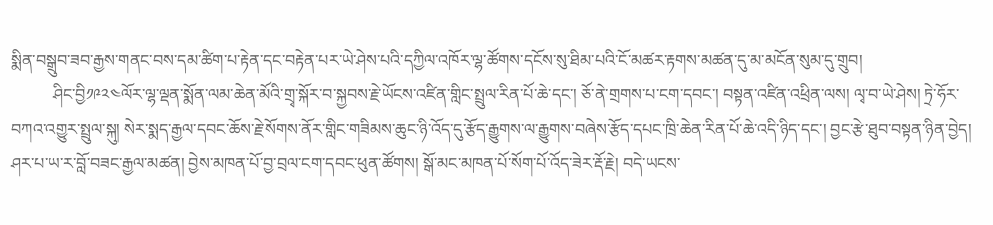སྨིན་བསྒྲུབ་ཟབ་རྒྱས་གནང་བས་དམ་ཚིག་པ་རྟེན་དང་བརྟེན་པར་ཡེ་ཤེས་པའི་དཀྱིལ་འཁོར་ལྷ་ཚོགས་དངོས་སུ་ཐིམ་པའི་ངོ་མཚར་རྟགས་མཚན་དུ་མ་མངོན་སུམ་དུ་གྲུབ།
          ཤིང་བྱི༡༩༢༤ལོར་ལྷ་ལྡན་སྨོན་ལམ་ཆེན་མོའི་གྲྭ་སྐོར་བ་སྐྱབས་རྗེ་ཡོངས་འཛིན་གླིང་སྤྲུལ་རིན་པོ་ཆེ་དང་། ཅོ་ནེ་གྲགས་པ་ངག་དབང་། བསྟན་འཛིན་འཕྲིན་ལས། ལྭ་བ་ཡེ་ཤེས། ཏྲེ་ཧོར་བཀའ་འགྱུར་སྤྲུལ་སྐུ། སེར་སྨད་རྒྱལ་དབང་ཆོས་རྗེ་སོགས་ནོར་གླིང་གཟིམས་ཆུང་ཉི་འོད་དུ་རྩོད་རྒྱུགས་ལ་རྒྱུགས་བཞེས་རྩོད་དཔང་ཁྲི་ཆེན་རིན་པོ་ཆེ་འདི་ཉིད་དང་། བྱང་རྩེ་ཐུབ་བསྟན་ཉིན་བྱེད། ཤར་པ་ཡ་ར་བློ་བཟང་རྒྱལ་མཚན། བྱེས་མཁན་པོ་བྱ་བྲལ་ངག་དབང་ཕུན་ཚོགས། སྒོ་མང་མཁན་པོ་སོག་པོ་འོད་ཟེར་རྡོ་རྗེ། བདེ་ཡངས་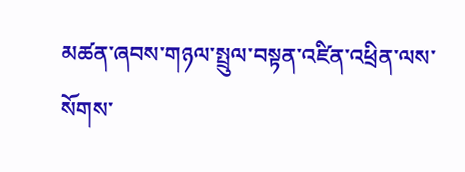མཚན་ཞབས་གཉལ་སྤྲུལ་བསྟན་འཛིན་འཕྲིན་ལས་སོགས་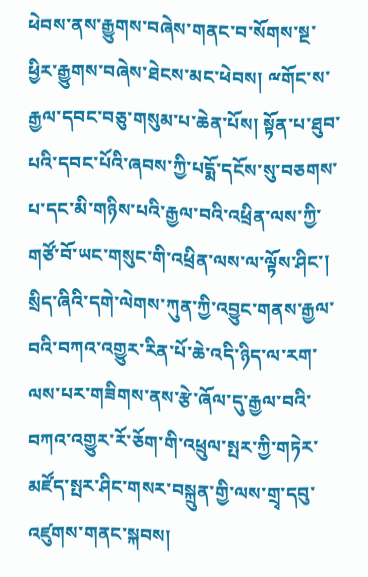ཕེབས་ནས་རྒྱུགས་བཞེས་གནང་བ་སོགས་སྔ་ཕྱིར་རྒྱུགས་བཞེས་ཐེངས་མང་ཕེབས། ྋགོང་ས་རྒྱལ་དབང་བཅུ་གསུམ་པ་ཆེན་པོས། སྟོན་པ་ཐུབ་པའི་དབང་པོའི་ཞབས་ཀྱི་པདྨོ་དངོས་སུ་བཅགས་པ་དང་མི་གཉིས་པའི་རྒྱལ་བའི་འཕྲིན་ལས་ཀྱི་གཙོ་བོ་ཡང་གསུང་གི་འཕྲིན་ལས་ལ་ལྟོས་ཤིང་། སྲིད་ཞིའི་དགེ་ལེགས་ཀུན་ཀྱི་འབྱུང་གནས་རྒྱལ་བའི་བཀའ་འགྱུར་རིན་པོ་ཆེ་འདི་ཉིད་ལ་རག་ལས་པར་གཟིགས་ནས་རྩེ་ཞོལ་དུ་རྒྱལ་བའི་བཀའ་འགྱུར་རོ་ཅོག་གི་འཕྲུལ་སྤར་ཀྱི་གཏེར་མཛོད་སྤར་ཤིང་གསར་བསྐྲུན་གྱི་ལས་གྲྭ་དབུ་འཛུགས་གནང་སྐབས།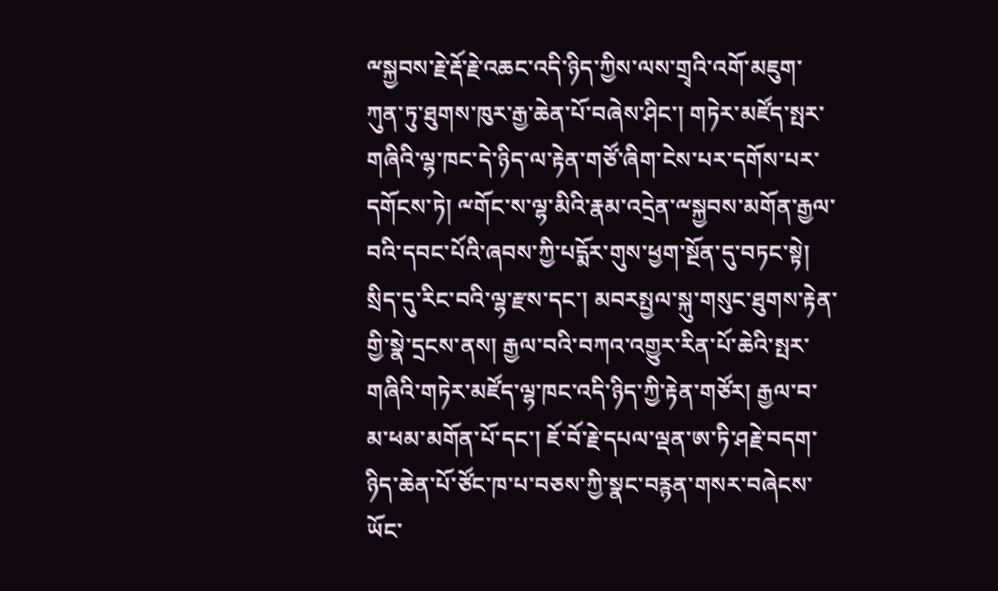ྋསྐྱབས་རྗེ་རྡོ་རྗེ་འཆང་འདི་ཉིད་ཀྱིས་ལས་གྲྭའི་འགོ་མཇུག་ཀུན་ཏུ་ཐུགས་ཁུར་རྒྱ་ཆེན་པོ་བཞེས་ཤིང་། གཏེར་མཛོད་སྤར་གཞིའི་ལྷ་ཁང་དེ་ཉིད་ལ་རྟེན་གཙོ་ཞིག་ངེས་པར་དགོས་པར་དགོངས་ཏེ། ྋགོང་ས་ལྷ་མིའི་རྣམ་འདྲེན་ྋསྐྱབས་མགོན་རྒྱལ་བའི་དབང་པོའི་ཞབས་ཀྱི་པདྨོར་གུས་ཕྱག་སྔོན་དུ་བཏང་སྟེ། སྲིད་དུ་རིང་བའི་ལྷ་རྫས་དང་། མབརསྤྱལ་སྐུ་གསུང་ཐུགས་རྟེན་གྱི་སྣེ་དྲངས་ནས། རྒྱལ་བའི་བཀའ་འགྱུར་རིན་པོ་ཆེའི་སྤར་གཞིའི་གཏེར་མཛོད་ལྷ་ཁང་འདི་ཉིད་ཀྱི་རྟེན་གཙོར། རྒྱལ་བ་མ་ཕམ་མགོན་པོ་དང་། ཇོ་བོ་རྗེ་དཔལ་ལྡན་ཨ་ཏི་ཤརྗེ་བདག་ཉིད་ཆེན་པོ་ཙོང་ཁ་པ་བཅས་ཀྱི་སྣང་བརྙན་གསར་བཞེངས་ཡོང་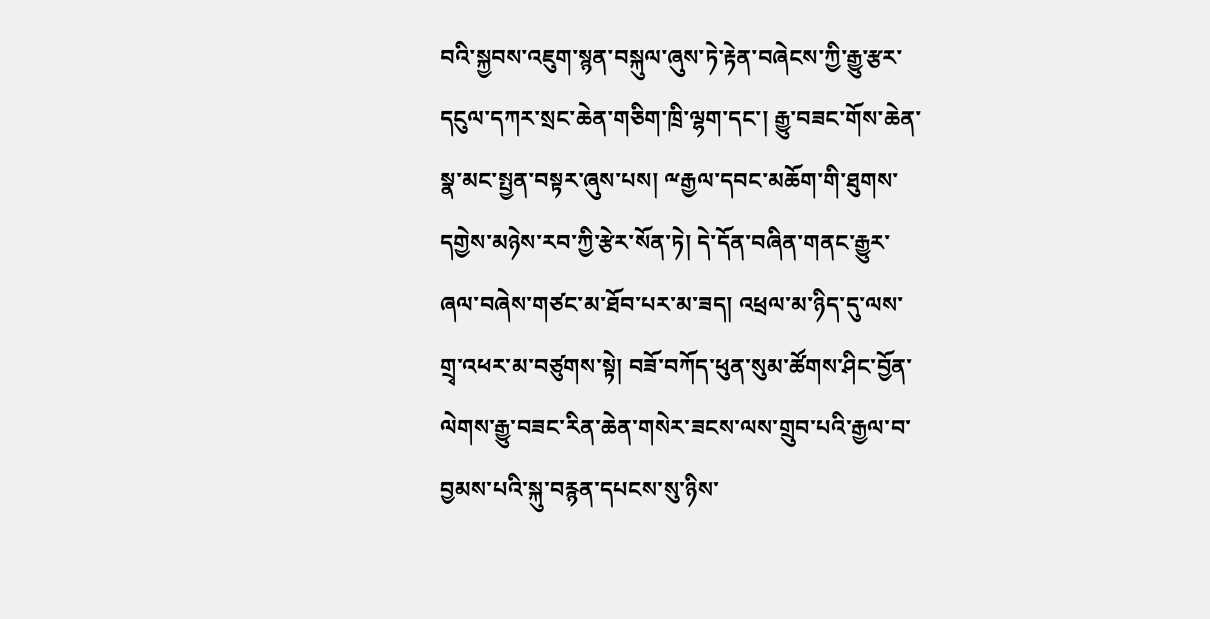བའི་སྐྱབས་འཇུག་སྙན་བསྐུལ་ཞུས་ཏེ་རྟེན་བཞེངས་ཀྱི་རྒྱུ་རྩར་དངུལ་དཀར་སྲང་ཆེན་གཅིག་ཁྲི་ལྷག་དང་། རྒྱུ་བཟང་གོས་ཆེན་སྣ་མང་སྤྱན་བསྟར་ཞུས་པས། ྋརྒྱལ་དབང་མཆོག་གི་ཐུགས་དགྱེས་མཉེས་རབ་ཀྱི་རྩེར་སོན་ཏེ། དེ་དོན་བཞིན་གནང་རྒྱུར་ཞལ་བཞེས་གཙང་མ་ཐོབ་པར་མ་ཟད། འཕྲལ་མ་ཉིད་དུ་ལས་གྲྭ་འཕར་མ་བཙུགས་སྟེ། བཟོ་བཀོད་ཕུན་སུམ་ཚོགས་ཤིང་བྱོན་ལེགས་རྒྱུ་བཟང་རིན་ཆེན་གསེར་ཟངས་ལས་གྲུབ་པའི་རྒྱལ་བ་བྱམས་པའི་སྐུ་བརྙན་དཔངས་སུ་ཉིས་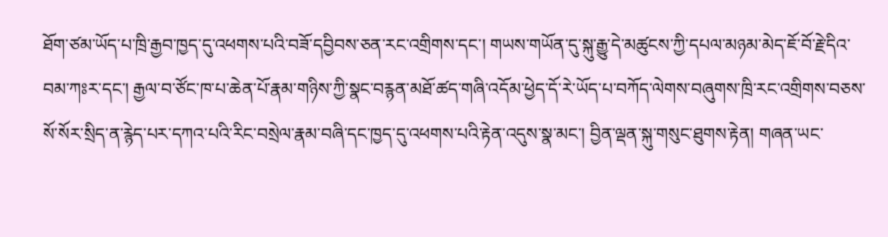ཐོག་ཙམ་ཡོད་པ་ཁྲི་རྒྱབ་ཁྱད་དུ་འཕགས་པའི་བཟོ་དབྱིབས་ཅན་རང་འགྲིགས་དང་། གཡས་གཡོན་དུ་སྐུ་རྒྱུ་དེ་མཚུངས་ཀྱི་དཔལ་མཉམ་མེད་ཇོ་བོ་རྗེ་དིའ་བམ་ཀཿར་དང་། རྒྱལ་བ་ཙོང་ཁ་པ་ཆེན་པོ་རྣམ་གཉིས་ཀྱི་སྣང་བརྙན་མཐོ་ཚད་གཞི་འདོམ་ཕྱེད་དོ་རེ་ཡོད་པ་བཀོད་ལེགས་བཞུགས་ཁྲི་རང་འགྲིགས་བཅས་སོ་སོར་སྲིད་ན་རྙེད་པར་དཀའ་པའི་རིང་བསྲེལ་རྣམ་བཞི་དང་ཁྱད་དུ་འཕགས་པའི་རྟེན་འདུས་སྣ་མང་། བྱིན་ལྡན་སྐུ་གསུང་ཐུགས་རྟེན། གཞན་ཡང་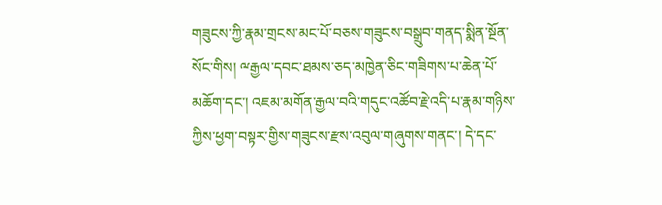གཟུངས་ཀྱི་རྣམ་གྲངས་མང་པོ་བཅས་གཟུངས་བསྒྲུབ་གནད་སྨིན་སྔོན་སོང་གིས། ྋརྒྱལ་དབང་ཐམས་ཅད་མཁྱེན་ཅིང་གཟིགས་པ་ཆེན་པོ་མཆོག་དང་། འཇམ་མགོན་རྒྱལ་བའི་གདུང་འཚོབ་རྗེ་འདི་པ་རྣམ་གཉིས་ཀྱིས་ཕྱག་བསྟར་གྱིས་གཟུངས་རྫས་འབུལ་གཞུགས་གནང་། དེ་དང་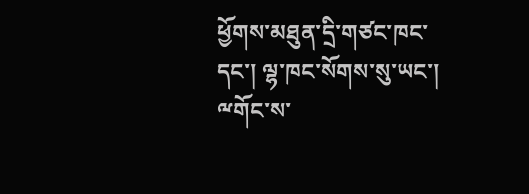ཕྱོགས་མཐུན་དྲི་གཙང་ཁང་དང་། ལྷ་ཁང་སོགས་སུ་ཡང་། ྋགོང་ས་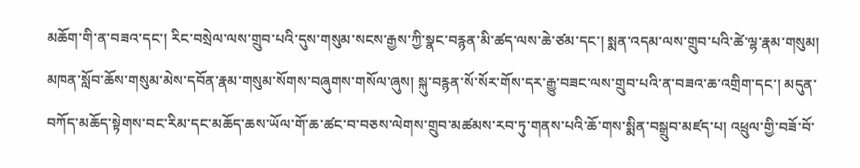མཆོག་གི་ན་བཟའ་དང་། རིང་བསྲེལ་ལས་གྲུབ་པའི་དུས་གསུམ་སངས་རྒྱས་ཀྱི་སྣང་བརྙན་མི་ཚད་ལས་ཆེ་ཙམ་དང་། སྨན་འདམ་ལས་གྲུབ་པའི་ཚེ་ལྷ་རྣམ་གསུམ། མཁན་སློབ་ཆོས་གསུམ་མེས་དབོན་རྣམ་གསུམ་སོགས་བཞུགས་གསོལ་ཞུས། སྐུ་བརྙན་སོ་སོར་གོས་དར་རྒྱུ་བཟང་ལས་གྲུབ་པའི་ན་བཟའ་ཆ་འགྲིག་དང་། མདུན་བཀོད་མཆོད་སྟེགས་བང་རིམ་དང་མཆོད་ཆས་ཡོལ་གོ་ཆ་ཚང་བ་བཅས་ལེགས་གྲུབ་མཚམས་རབ་ཏུ་གནས་པའི་ཆོ་གས་སྨིན་བསྒྲུབ་མཛད་པ། འཕྲུལ་གྱི་བཟོ་བོ་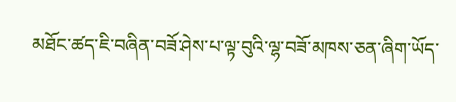མཐོང་ཚད་ཇི་བཞིན་བཟོ་ཤེས་པ་ལྟ་བུའི་ལྷ་བཟོ་མཁས་ཅན་ཞིག་ཡོད་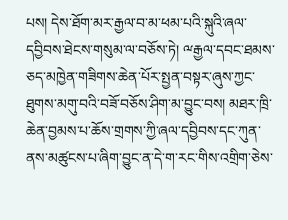པས། དེས་ཐོག་མར་རྒྱལ་བ་མ་ཕམ་པའི་སྐུའི་ཞལ་དབྱིབས་ཐེངས་གསུམ་ལ་བཅོས་ཏེ། ྋརྒྱལ་དབང་ཐམས་ཅད་མཁྱེན་གཟིགས་ཆེན་པོར་སྤྱན་བསྟར་ཞུས་ཀྱང་ཐུགས་མགུ་བའི་བཟོ་བཅོས་ཤིག་མ་བྱུང་བས། མཐར་ཁྲི་ཆེན་བྱམས་པ་ཆོས་གྲགས་ཀྱི་ཞལ་དབྱིབས་དང་ཀུན་ནས་མཚུངས་པ་ཞིག་བྱུང་ན་དེ་ག་རང་གིས་འགྲིག་ཅེས་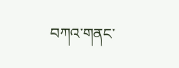བཀའ་གནང་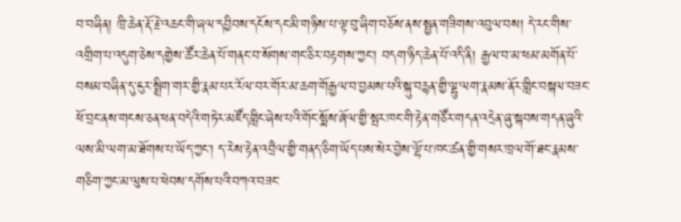བ་བཞིན། ཁྲི་ཆེན་རྡོ་རྗེ་འཆང་གི་ཞལ་དབྱིབས་དངོས་དང་མི་གཉིས་པ་ལྟ་བུ་ཞིག་བཅོས་ནས་སྤྱན་གཟིགས་འབུལ་བས། དེ་རང་གིས་འགྲིག་པ་འདུག་ཅེས་དགྱེས་ཚོར་ཆེན་པོ་གནང་བ་སོགས་གང་ཅིར་བརྟགས་ཀྱང་། བདག་ཉིད་ཆེན་པོ་འདི་ནི། རྒྱལ་བ་མ་ཕམ་མགོན་པོ་བསམ་བཞིན་དུ་ངུར་སྨྲིག་གར་གྱི་རྣམ་པར་རོལ་བར་གོར་མ་ཆག་གོརྒྱལ་བ་བྱམས་པའི་སྐུ་བརྙན་གྱི་ལྷུ་ལག་རྣམས་ནོར་གླིང་བསྐལ་བཟང་ཕོ་བྲང་ནས་གངས་ཅན་ཕན་བདེའི་གཏེར་མཛོད་གླིང་ཞེས་པའི་གོང་སྨོས་ཞོལ་གྱི་སྤར་ཁང་གི་རྟེན་གཙོར་གདན་འདྲེན་ཞུ་སྐབས་གདན་ཞུའི་ལས་མི་ལག་མ་ཐོགས་པ་ཡོད་ཀྱང་། ད་རེས་རྟེན་འབྲཻལ་གྱི་གནད་ཅིག་ཡོད་པས་སེར་བྱེས་ལྷོ་པ་ཁང་ཚན་གྱི་གསར་ཁྲལ་གོ་ཐང་རྣམས་གཅིག་ཀྱང་མ་ལུས་པ་ཕེབས་དགོས་པའི་བཀའ་བཟང་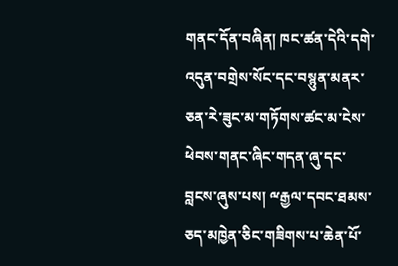གནང་དོན་བཞིན། ཁང་ཚན་དེའི་དགེ་འདུན་བགྲེས་སོང་དང་བསྙུན་མནར་ཅན་རེ་ཟུང་མ་གཏོགས་ཚང་མ་ངེས་ཕེབས་གནང་ཞིང་གདན་ཞུ་དང་བླངས་ཞུས་པས། ྋརྒྱལ་དབང་ཐམས་ཅད་མཁྱེན་ཅིང་གཟིགས་པ་ཆེན་པོ་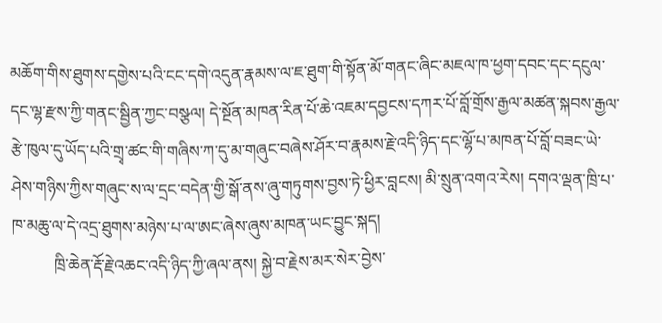མཆོག་གིས་ཐུགས་དགྱེས་པའི་ངང་དགེ་འདུན་རྣམས་ལ་ཇ་ཐུག་གི་སྟོན་མོ་གནང་ཞིང་མཇལ་ཁ་ཕྱག་དབང་དང་དངུལ་དང་ལྷ་རྫས་ཀྱི་གནང་སྦྱིན་ཀྱང་བསྩལ། དེ་སྔོན་མཁན་རིན་པོ་ཆེ་འཇམ་དབྱངས་དཀར་པོ་བློ་གྲོས་རྒྱལ་མཚན་སྐབས་རྒྱལ་རྩེ་ཁུལ་དུ་ཡོད་པའི་གྲྭ་ཚང་གི་གཞིས་ཀ་དུ་མ་གཞུང་བཞེས་ཤོར་བ་རྣམས་རྗེ་འདི་ཉིད་དང་ལྷོ་པ་མཁན་པོ་བློ་བཟང་ཡེ་ཤེས་གཉིས་ཀྱིས་གཞུང་ས་ལ་དྲང་བདེན་གྱི་སྒོ་ནས་ཞུ་གཏུགས་བྱས་ཏེ་ཕྱིར་བླངས། མི་སྲུན་འགའ་རེས། དགའ་ལྡན་ཁྲི་པ་ཁ་མཆུ་ལ་དེ་འདྲ་ཐུགས་མཉེས་པ་ལ་ཨང་ཞེས་ཞུས་མཁན་ཡང་བྱུང་སྐད།
          ཁྲི་ཆེན་རྡོ་རྗེ་འཆང་འདི་ཉིད་ཀྱི་ཞལ་ནས། སྐྱེ་བ་རྗེས་མར་སེར་བྱེས་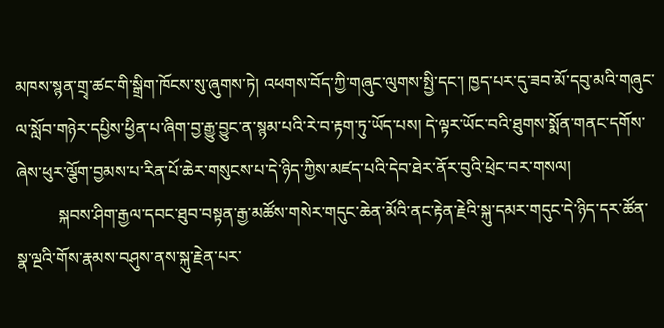མཁས་སྙན་གྲྭ་ཚང་གི་སྒྲིག་ཁོངས་སུ་ཞུགས་ཏེ། འཕགས་བོད་ཀྱི་གཞུང་ལུགས་སྤྱི་དང་། ཁྱད་པར་དུ་ཟབ་མོ་དབུ་མའི་གཞུང་ལ་སློབ་གཉེར་དཔྱིས་ཕྱིན་པ་ཞིག་བྱ་རྒྱུ་བྱུང་ན་སྙམ་པའི་རེ་བ་རྟག་ཏུ་ཡོད་པས། དེ་ལྟར་ཡོང་བའི་ཐུགས་སྨོན་གནང་དགོས་ཞེས་ཕུར་ལྕོག་བྱམས་པ་རིན་པོ་ཆེར་གསུངས་པ་དེ་ཉིད་ཀྱིས་མཛད་པའི་དེབ་ཐེར་ནོར་བུའི་ཕྲེང་བར་གསལ།
          སྐབས་ཤིག་རྒྱལ་དབང་ཐུབ་བསྟན་རྒྱ་མཚོས་གསེར་གདུང་ཆེན་མོའི་ནང་རྟེན་རྗེའི་སྐུ་དམར་གདུང་དེ་ཉིད་དར་ཚོན་སྣ་ལྔའི་གོས་རྣམས་བཤུས་ནས་སྐུ་རྗེན་པར་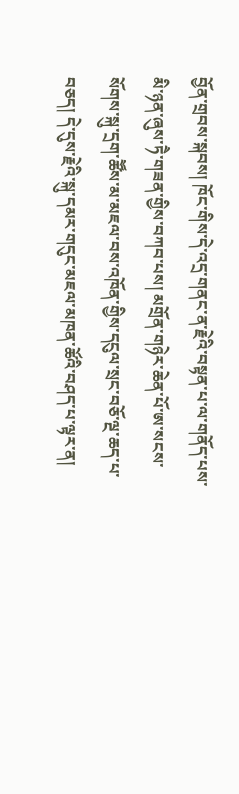བྱོན་གྲབས་སྐབས། ཁོང་གིས་དེ་འདྲ་གནང་ན་རྗེའི་བསྟན་པ་ལ་གནོད་པས་མི་ཉན་ཞུས་ཏཻ་གཟན་གྱིས་བཀབ་པས། མགྲོན་གཉེར་ཆེན་པོ་ཨ་སངས་སོགས་སྐུ་དྲག་ཚཽས་མ་མཇལ་བས་འཁོན་གྱིས་དངུལ་སྲང་བཅོ་ལྔ་ཆད་པ་བཅད། དེ་དུས་རྗེའི་སྐུ་དམར་གདུང་མཇལ་མཁན་ཚོའི་བཤད་པ་ལྟར་ན།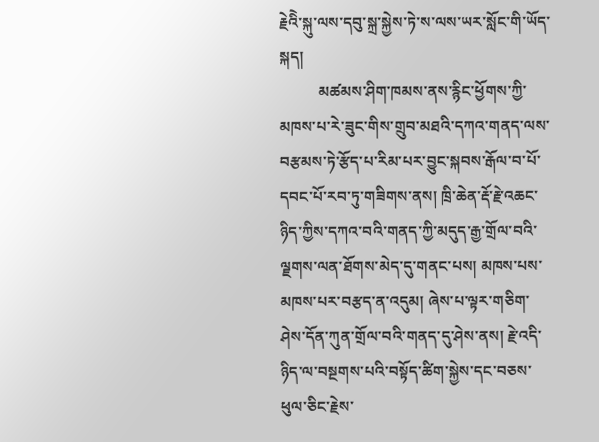རྗེའིེ་སྐུ་ལས་དབུ་སྐྲ་སྐྱེས་ཏེ་ས་ལས་ཡར་སློང་གི་ཡོད་སྐད།
          མཚམས་ཤིག་ཁམས་ནས་རྙིང་ཕྱོགས་ཀྱི་མཁས་པ་རེ་ཟུང་གིས་གྲུབ་མཐའི་དཀའ་གནད་ལས་བརྩམས་ཏེ་རྩོད་པ་རིམ་པར་བྱུང་སྐབས་རྒོལ་བ་པོ་དབང་པོ་རབ་ཏུ་གཟིགས་ནས། ཁྲི་ཆེན་རྡོ་རྗེ་འཆང་ཉིད་ཀྱིས་དཀའ་བའི་གནད་ཀྱི་མདུད་རྒྱ་གྲོལ་བའི་ལྗགས་ལན་ཐོགས་མེད་དུ་གནང་པས། མཁས་པས་མཁས་པར་བརྩད་ན་འདུམ། ཞེས་པ་ལྟར་གཅིག་ཤེས་དོན་ཀུན་གྲོལ་བའི་གནད་དུ་ཤེས་ནས། རྗེ་འདི་ཉིད་ལ་བསྔགས་པའི་བསྟོད་ཚིག་སྐྱེས་དང་བཅས་ཕུལ་ཅིང་རྗེས་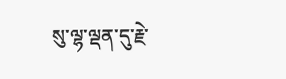སུ་ལྷ་ལྡན་དུ་རྗེ་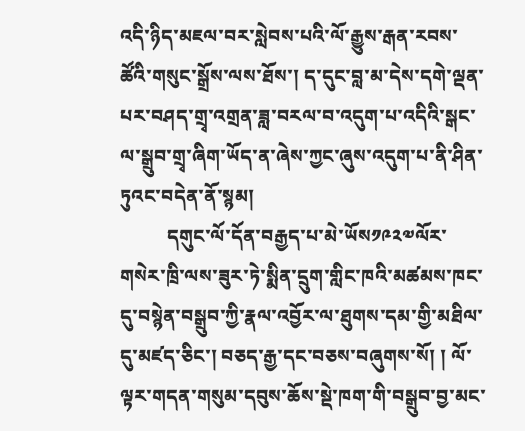འདི་ཉིད་མཇལ་བར་སླེབས་པའི་ལོ་རྒྱུས་རྒན་རབས་ཚོའི་གསུང་སྒྲོས་ལས་ཐོས་། ད་དུང་བླ་མ་དེས་དགེ་ལྡན་པར་བཤད་གྲྭ་འགྲན་ཟླ་བརལ་བ་འདུག་པ་འདིའི་སྒང་ལ་སྒྲུབ་གྲྭ་ཞིག་ཡོད་ན་ཞེས་ཀྱང་ཞུས་འདུག་པ་ནི་ཤིན་ཏུའང་བདེན་ནོ་སྙམ།
          དགུང་ལོ་དོན་བརྒྱད་པ་མེ་ཡོས༡༩༢༧ལོར་གསེར་ཁྲི་ལས་ཟུར་ཏེ་སྨིན་དྲུག་གླིང་ཁའི་མཚམས་ཁང་དུ་བསྙེན་བསྒྲུབ་ཀྱི་རྣལ་འབྱོར་ལ་ཐུགས་དམ་གྱི་མཐིལ་དུ་མཛད་ཅིང་། བཅད་རྒྱ་དང་བཅས་བཞུགས་སོ། ། ལོ་ལྟར་གདན་གསུམ་དབུས་ཆོས་སྡེ་ཁག་གི་བསྒྲུབ་བྱ་མང་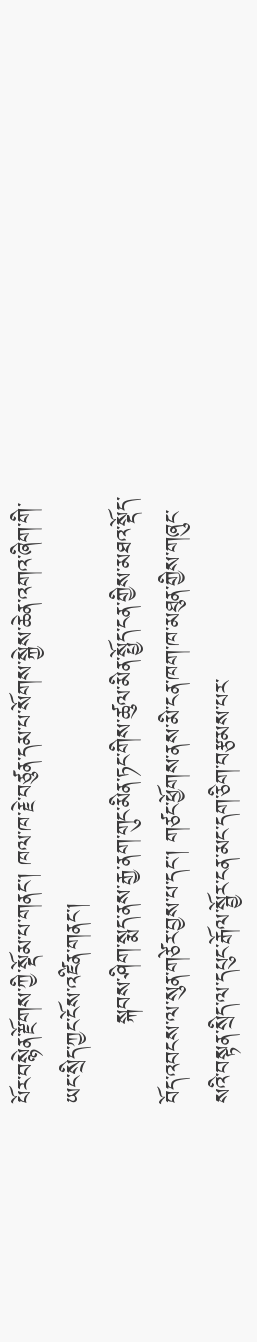པོར་བསྙེན་རྫོགས་ཀྱི་སྡོམ་པ་གནང་། ཁལ་ཁ་རྗེ་བཙུན་དམ་པ་སོགས་སྐྱེས་ཆེན་འགའ་ཞིག་གི་ཡང་སྲིད་ཀྱང་ངོས་འཛིན་གནང་།
          སྐབས་ཤིག་སྨད་ནས་རྒྱ་ནག་གུང་མིན་ཏང་གིས་ཚུལ་མིན་སྤྱོད་ངན་གྱིས་མཐའ་སྡོད་བོད་འབངས་ལ་སུན་གཙེར་བྱས་པ་དང་། གཙང་ཕྱོགས་ནས་མི་ངན་ཁག་ཁ་མཐུན་གྱིས་གཞུང་སའི་བསྟན་སྲིད་ལ་དཔུང་རྒོལ་སྦྱོར་ངན་མང་དག་ཅིག་བརྩམས་པར་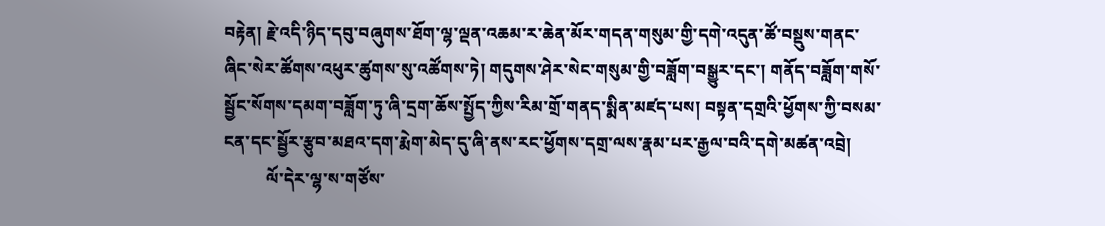བརྟེན། རྗེ་འདི་ཉིད་དབུ་བཞུགས་ཐོག་ལྷ་ལྡན་འཆམ་ར་ཆེན་མོར་གདན་གསུམ་གྱི་དགེ་འདུན་ཚོ་བསྡུས་གནང་ཞིང་སེར་ཚོགས་འཕུར་ཚུགས་སུ་འཚོགས་ཏེ། གདུགས་ཤེར་སེང་གསུམ་གྱི་བཟློག་བསྒྱུར་དང་། གནོད་བཟློག་གསོ་སྦྱོང་སོགས་དམག་བཟློག་ཏུ་ཞི་དྲག་ཆོས་སྤྱོད་ཀྱིས་རིམ་གྲོ་གནད་སྨིན་མཛད་པས། བསྟན་དགྲའི་ཕྱོགས་ཀྱི་བསམ་ངན་དང་སྦྱོར་རྩུབ་མཐའ་དག་རྨེག་མེད་དུ་ཞི་ནས་རང་ཕྱོགས་དགྲ་ལས་རྣམ་པར་རྒྱལ་བའི་དགེ་མཚན་འབྲེ།
          ལོ་དེར་ལྷ་ས་གཙོས་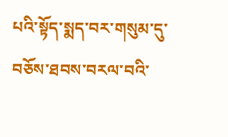པའི་སྟོད་སྨད་བར་གསུམ་དུ་བཅོས་ཐབས་བརལ་བའི་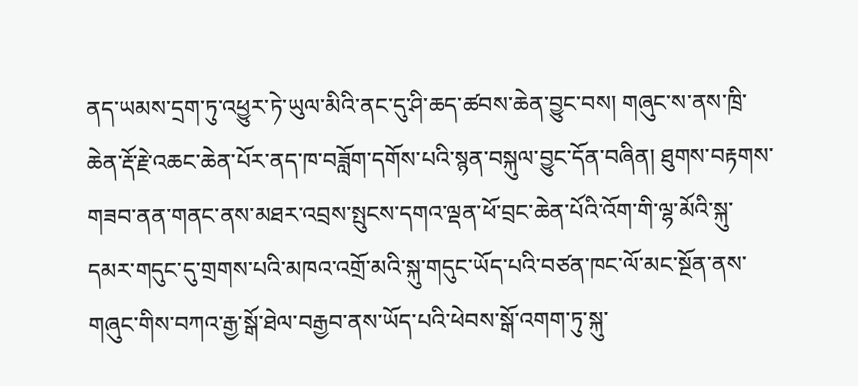ནད་ཡམས་དྲག་ཏུ་འཕྱུར་ཏེ་ཡུལ་མིའི་ནང་དུ་ཤི་ཆད་ཚབས་ཆེན་བྱུང་བས། གཞུང་ས་ནས་ཁྲི་ཆེན་རྡོ་རྗེ་འཆང་ཆེན་པོར་ནད་ཁ་བཟློག་དགོས་པའི་སྙན་བསྐུལ་བྱུང་དོན་བཞིན། ཐུགས་བརྟགས་གཟབ་ནན་གནང་ནས་མཐར་འབྲས་སྤུངས་དགའ་ལྡན་ཕོ་བྲང་ཆེན་པོའི་འོག་གི་ལྷ་མོའི་སྐུ་དམར་གདུང་དུ་གྲགས་པའི་མཁའ་འགྲོ་མའི་སྐུ་གདུང་ཡོད་པའི་བཙན་ཁང་ལོ་མང་སྔོན་ནས་གཞུང་གིས་བཀའ་རྒྱ་སྒོ་ཐེལ་བརྒྱབ་ནས་ཡོད་པའི་ཕེབས་སྒོ་འགག་ཏུ་སྐུ་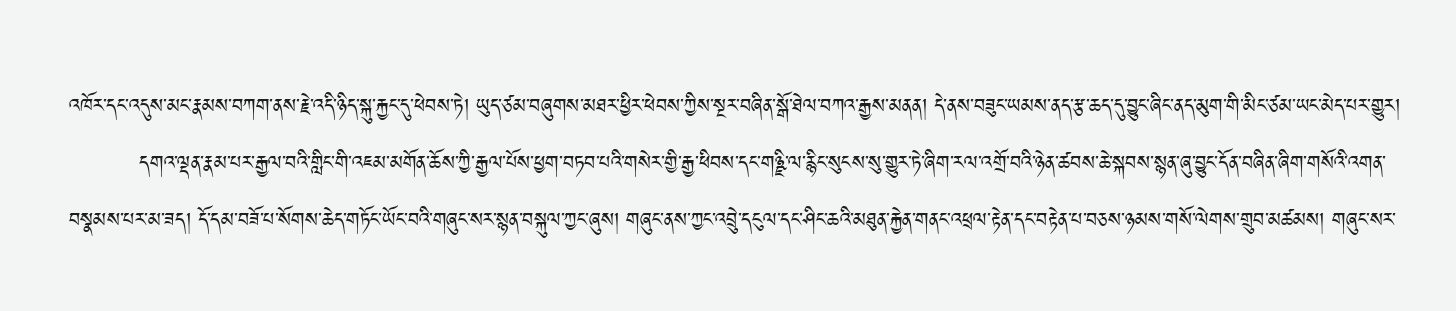འཁོར་དང་འདུས་མང་རྣམས་བཀག་ནས་རྗེ་འདི་ཉིད་སྐུ་རྐྱང་དུ་ཕེབས་ཏེ། ཡུད་ཙམ་བཞུགས་མཐར་ཕྱིར་ཕེབས་ཀྱིས་སྔར་བཞིན་སྒོ་ཐེལ་བཀའ་རྒྱས་མནན། དེ་ནས་བཟུང་ཡམས་ནད་རྩ་ཆད་དུ་བྱུང་ཞིང་ནད་མུག་གི་མིང་ཙམ་ཡང་མེད་པར་གྱུར།
          དགའ་ལྡན་རྣམ་པར་རྒྱལ་བའི་གླིང་གི་འཇམ་མགོན་ཆོས་ཀྱི་རྒྱལ་པོས་ཕྱག་བཏབ་པའི་གསེར་གྱི་རྒྱ་ཕིབས་དང་གཉྫི་ལ་རྙིང་སུངས་སུ་གྱུར་ཏེ་ཞིག་རལ་འགྲོ་བའི་ཉེན་ཚབས་ཆེ་སྐབས་སྙན་ཞུ་བྱུང་དོན་བཞིན་ཞིག་གསོའི་འགན་བསྣམས་པར་མ་ཟད། དོ་དམ་བཟོ་པ་སོགས་ཆེད་གཏོང་ཡོང་བའི་གཞུང་སར་སྙན་བསྐུལ་ཀྱང་ཞུས། གཞུང་ནས་ཀྱང་འབྲེུ་དངུལ་དང་ཤིང་ཆའི་མཐུན་རྐྱེན་གནང་འཕྲལ་རྟེན་དང་བརྟེན་པ་བཅས་ཉམས་གསོ་ལེགས་གྲུབ་མཚམས། གཞུང་སར་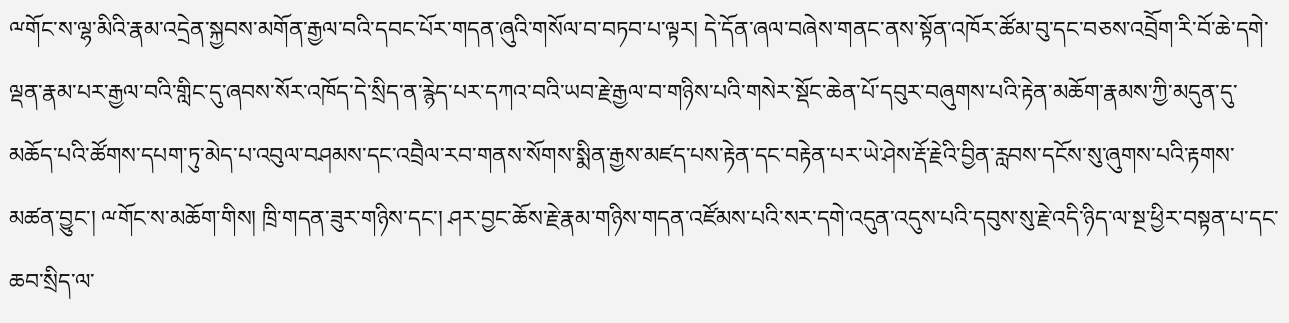ྋགོང་ས་ལྷ་མིའི་རྣམ་འདྲེན་སྐྱབས་མགོན་རྒྱལ་བའི་དབང་པོར་གདན་ཞུའི་གསོལ་བ་བཏབ་པ་ལྟར། དེ་དོན་ཞལ་བཞེས་གནང་ནས་སྟོན་འཁོར་ཚོམ་བུ་དང་བཅས་འབྲེོག་རི་བོ་ཆེ་དགེ་ལྡན་རྣམ་པར་རྒྱལ་བའི་གླིང་དུ་ཞབས་སོར་འཁོད་དེ་སྲིད་ན་རྙེད་པར་དཀའ་བའི་ཡབ་རྗེ་རྒྱལ་བ་གཉིས་པའི་གསེར་སྡོང་ཆེན་པོ་དབུར་བཞུགས་པའི་རྟེན་མཆོག་རྣམས་ཀྱི་མདུན་དུ་མཆོད་པའི་ཚོགས་དཔག་ཏུ་མེད་པ་འབུལ་བཤམས་དང་འབྲཻལ་རབ་གནས་སོགས་སྨིན་རྒྱས་མཛད་པས་རྟེན་དང་བརྟེན་པར་ཡེ་ཤེས་རྡོ་རྗེའི་བྱིན་རླབས་དངོས་སུ་ཞུགས་པའི་རྟགས་མཚན་བྱུང་། ྋགོང་ས་མཆོག་གིས། ཁྲི་གདན་ཟུར་གཉིས་དང་། ཤར་བྱང་ཆོས་རྗེ་རྣམ་གཉིས་གདན་འཛོམས་པའི་སར་དགེ་འདུན་འདུས་པའི་དབུས་སུ་རྗེ་འདི་ཉིད་ལ་སྔ་ཕྱིར་བསྟན་པ་དང་ཆབ་སྲིད་ལ་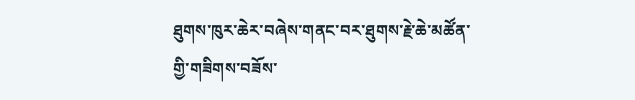ཐུགས་ཁུར་ཆེར་བཞེས་གནང་བར་ཐུགས་རྗེ་ཆེ་མཚོན་གྱི་གཟིགས་བཟོས་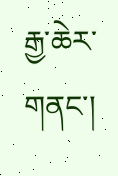རྒྱ་ཆེར་གནང་།